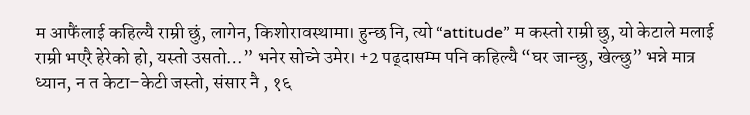म आफैंलाई कहिल्यै राम्री छुं, लागेन, किशोरावस्थामा। हुन्छ नि, त्यो “attitude” म कस्तो राम्री छु, यो केटाले मलाई राम्री भएरै हेरेको हो, यस्तो उसतो…” भनेर सोच्ने उमेर। +2 पढ्दासम्म पनि कहिल्यै “घर जान्छु, खेल्छु” भन्ने मात्र ध्यान, न त केटा–केटी जस्तो, संसार नै , १६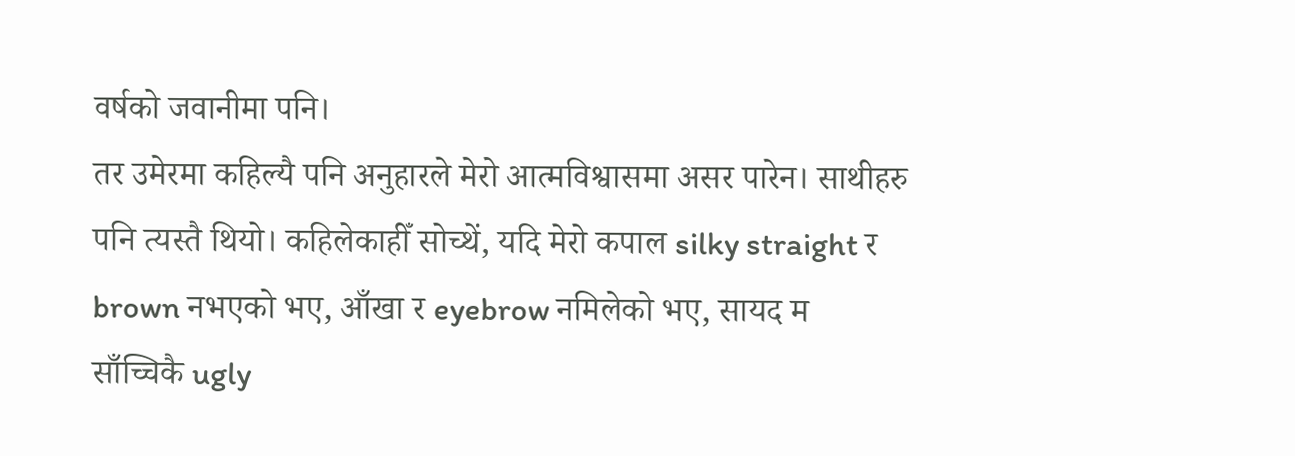वर्षको जवानीमा पनि।
तर उमेरमा कहिल्यै पनि अनुहारले मेरो आत्मविश्वासमा असर पारेन। साथीहरु पनि त्यस्तै थियो। कहिलेकाहीँ सोच्थें, यदि मेरो कपाल silky straight र brown नभएको भए, आँखा र eyebrow नमिलेको भए, सायद म साँच्चिकै ugly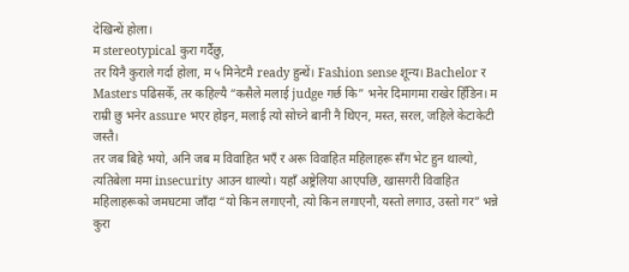देखिन्थें होला।
म stereotypical कुरा गर्दैछु,
तर यिनै कुराले गर्दा होला, म ५ मिनेटमै ready हुन्थें। Fashion sense शून्य। Bachelor र Masters पढिसकेँ, तर कहिल्यै “कसैले मलाई judge गर्छ कि” भनेर दिमागमा राखेर हिँडिन। म राम्री छु भनेर assure भएर होइन, मलाई त्यो सोच्ने बानी नै थिएन, मस्त, सरल, जहिले केटाकेटी जस्तै।
तर जब बिहे भयो, अनि जब म विवाहित भएँ र अरू विवाहित महिलाहरू सँग भेट हुन थाल्यो, त्यतिबेला ममा insecurity आउन थाल्यो। यहाँ अष्ट्रेलिया आएपछि, खासगरी विवाहित महिलाहरूको जमघटमा जाँदा “यो किन लगाएनौ, त्यो किन लगाएनौ, यस्तो लगाउ, उस्तो गर” भन्ने कुरा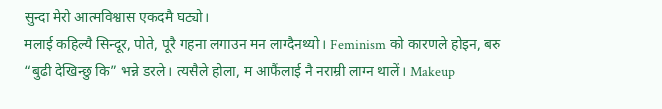सुन्दा मेरो आत्मविश्वास एकदमै घट्यो।
मलाई कहिल्यै सिन्दूर, पोते, पूरै गहना लगाउन मन लाग्दैनथ्यो। Feminism को कारणले होइन, बरु “बुढी देखिन्छु कि” भन्ने डरले। त्यसैले होला, म आफैंलाई नै नराम्री लाग्न थालें। Makeup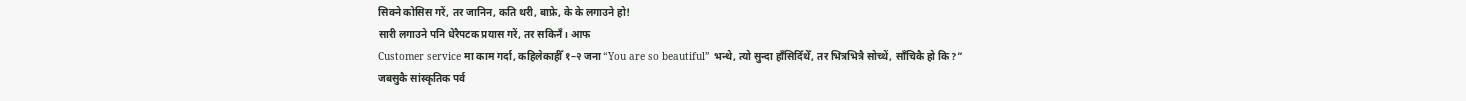सिक्ने कोसिस गरें, तर जानिन, कति थरी, बाफ्रे, के के लगाउने हो!
सारी लगाउने पनि धेरैपटक प्रयास गरें, तर सकिनँ। आफ
Customer service मा काम गर्दा, कहिलेकाहीँ १–२ जना “You are so beautiful” भन्थे, त्यो सुन्दा हाँसिदिँथेँ, तर भित्रभित्रै सोच्थें, साँचिकै हो कि?”
जबसुकै सांस्कृतिक पर्व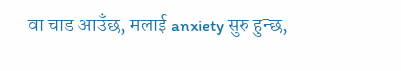वा चाड आउँछ, मलाई anxiety सुरु हुन्छ,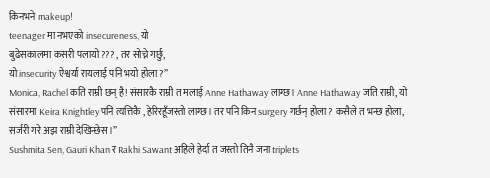किनभने makeup!
teenager मा नभएको insecureness, यो
बुढेसकालमा कसरी पलायो??? , तर सोच्ने गर्छु,
यो insecurity ऐश्वर्या रायलाई पनि भयो होला?”
Monica, Rachel कति राम्री छन् है! संसारकै राम्री त मलाई Anne Hathaway लाग्छ। Anne Hathaway जति राम्री, यो संसारमा Keira Knightley पनि त्यत्तिकै , हेरिरहूँजस्तो लाग्छ। तर पनि किन surgery गर्छन् होला? कसैले त भन्छ होला,
सर्जरी गरे अझ राम्री देखिन्छेस।”
Sushmita Sen, Gauri Khan र Rakhi Sawant अहिले हेर्दा त जस्तो तिनै जना triplets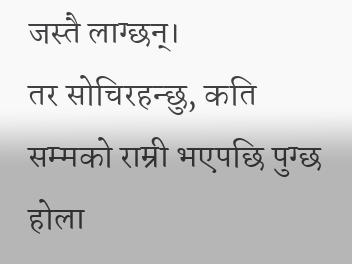जस्तै लाग्छन्।
तर सोचिरहन्छु, कति सम्मको राम्री भएपछि पुग्छ होला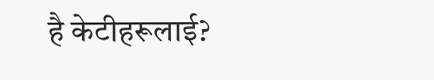है केटीहरूलाई?